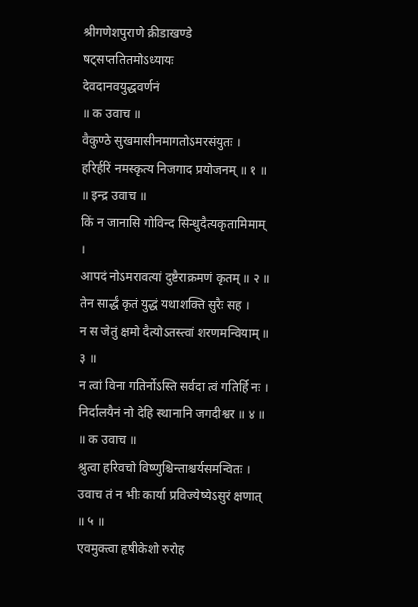श्रीगणेशपुराणे क्रीडाखण्डे षट्सप्ततितमोऽध्यायः
देवदानवयुद्धवर्णनं
॥ क उवाच ॥
वैकुण्ठे सुखमासीनमागतोऽमरसंयुतः ।
हरिर्हरिं नमस्कृत्य निजगाद प्रयोजनम् ॥ १ ॥
॥ इन्द्र उवाच ॥
किं न जानासि गोविन्द सिन्धुदैत्यकृतामिमाम् ।
आपदं नोऽमरावत्यां दुष्टैराक्रमणं कृतम् ॥ २ ॥
तेन सार्द्धं कृतं युद्धं यथाशक्ति सुरैः सह ।
न स जेतुं क्षमो दैत्योऽतस्त्वां शरणमन्वियाम् ॥ ३ ॥
न त्वां विना गतिर्नोऽस्ति सर्वदा त्वं गतिर्हि नः ।
निर्दालयैनं नो देहि स्थानानि जगदीश्वर ॥ ४ ॥
॥ क उवाच ॥
श्रुत्वा हरिवचो विष्णुश्चिन्ताश्चर्यसमन्वितः ।
उवाच तं न भीः कार्या प्रविज्येष्येऽसुरं क्षणात् ॥ ५ ॥
एवमुक्त्वा हृषीकेशो रुरोह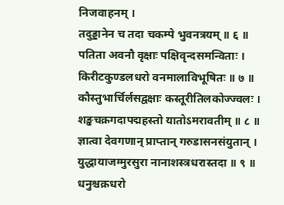निजवाहनम् ।
तदुड्डानेन च तदा चकम्पे भुवनत्रयम् ॥ ६ ॥
पतिता अवनौ वृक्षाः पक्षिवृन्दसमन्विताः ।
किरीटकुण्डलधरो वनमालाविभूषितः ॥ ७ ॥
कौस्तुभार्चिर्लसद्वक्षाः कस्तूरीतिलकोज्ज्वलः ।
शङ्खचक्रगदापद्महस्तो यातोऽमरावतीम् ॥ ८ ॥
ज्ञात्वा देवगणान् प्राप्तान् गरुडासनसंयुतान् ।
युद्धायाजग्मुरसुरा नानाशस्त्रधरास्तदा ॥ ९ ॥
धनुश्चक्रधरो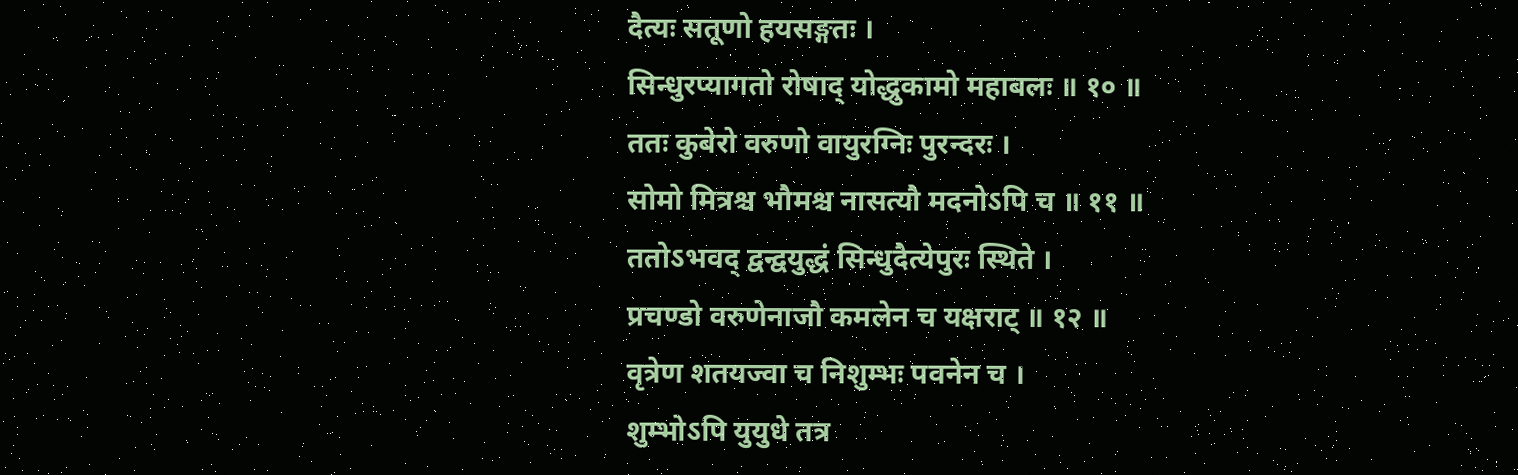दैत्यः सतूणो हयसङ्गतः ।
सिन्धुरप्यागतो रोषाद् योद्धुकामो महाबलः ॥ १० ॥
ततः कुबेरो वरुणो वायुरग्निः पुरन्दरः ।
सोमो मित्रश्च भौमश्च नासत्यौ मदनोऽपि च ॥ ११ ॥
ततोऽभवद् द्वन्द्वयुद्धं सिन्धुदैत्येपुरः स्थिते ।
प्रचण्डो वरुणेनाजौ कमलेन च यक्षराट् ॥ १२ ॥
वृत्रेण शतयज्वा च निशुम्भः पवनेन च ।
शुम्भोऽपि युयुधे तत्र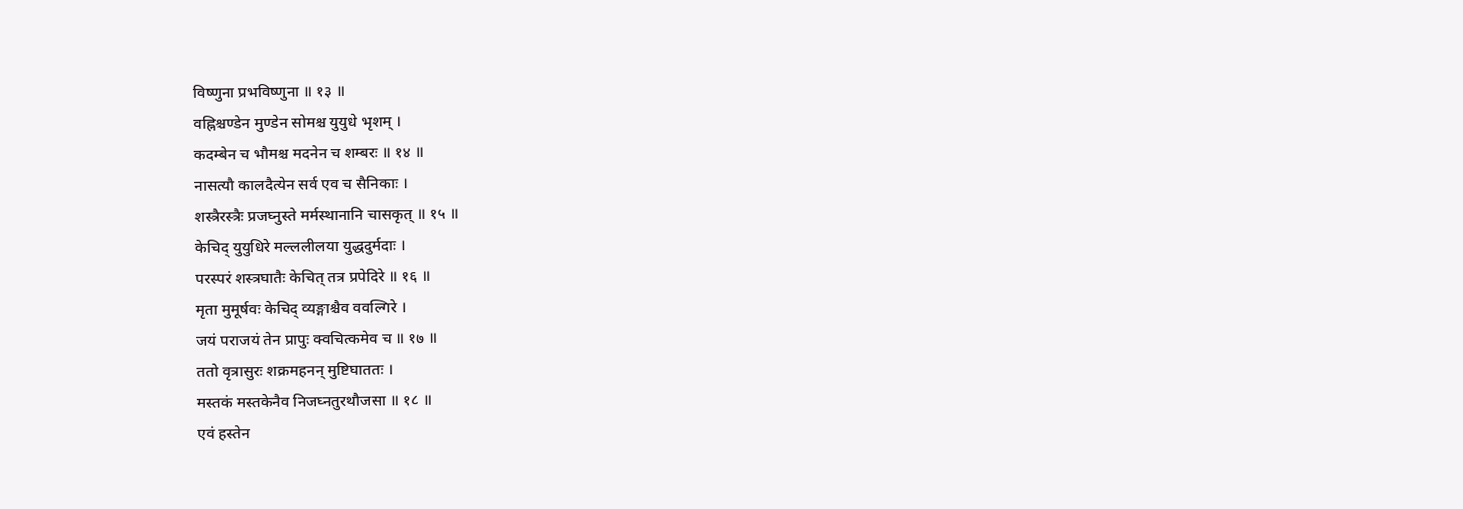विष्णुना प्रभविष्णुना ॥ १३ ॥
वह्निश्चण्डेन मुण्डेन सोमश्च युयुधे भृशम् ।
कदम्बेन च भौमश्च मदनेन च शम्बरः ॥ १४ ॥
नासत्यौ कालदैत्येन सर्व एव च सैनिकाः ।
शस्त्रैरस्त्रैः प्रजघ्नुस्ते मर्मस्थानानि चासकृत् ॥ १५ ॥
केचिद् युयुधिरे मल्ललीलया युद्धदुर्मदाः ।
परस्परं शस्त्रघातैः केचित् तत्र प्रपेदिरे ॥ १६ ॥
मृता मुमूर्षवः केचिद् व्यङ्गाश्चैव ववल्गिरे ।
जयं पराजयं तेन प्रापुः क्वचित्कमेव च ॥ १७ ॥
ततो वृत्रासुरः शक्रमहनन् मुष्टिघाततः ।
मस्तकं मस्तकेनैव निजघ्नतुरथौजसा ॥ १८ ॥
एवं हस्तेन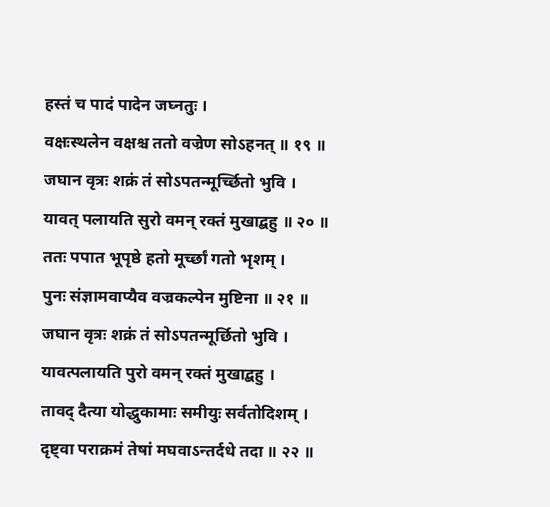हस्तं च पादं पादेन जघ्नतुः ।
वक्षःस्थलेन वक्षश्च ततो वज्रेण सोऽहनत् ॥ १९ ॥
जघान वृत्रः शक्रं तं सोऽपतन्मूर्च्छितो भुवि ।
यावत् पलायति सुरो वमन् रक्तं मुखाद्बहु ॥ २० ॥
ततः पपात भूपृष्ठे हतो मूर्च्छां गतो भृशम् ।
पुनः संज्ञामवाप्यैव वज्रकल्पेन मुष्टिना ॥ २१ ॥
जघान वृत्रः शक्रं तं सोऽपतन्मूर्छितो भुवि ।
यावत्पलायति पुरो वमन् रक्तं मुखाद्बहु ।
तावद् दैत्या योद्धुकामाः समीयुः सर्वतोदिशम् ।
दृष्ट्वा पराक्रमं तेषां मघवाऽन्तर्दधे तदा ॥ २२ ॥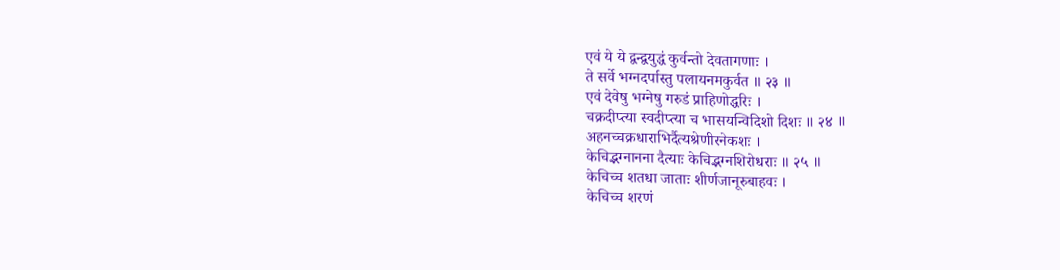एवं ये ये द्वन्द्वयुद्धं कुर्वन्तो देवतागणाः ।
ते सर्वे भग्नदर्पास्तु पलायनमकुर्वत ॥ २३ ॥
एवं देवेषु भग्नेषु गरुडं प्राहिणोद्धरिः ।
चक्रदीप्त्या स्वदीप्त्या च भासयन्विदिशो दिशः ॥ २४ ॥
अहनच्चक्रधाराभिर्दैत्यश्रेणीरनेकशः ।
केचिद्भग्नानना दैत्याः केचिद्भग्नशिरोधराः ॥ २५ ॥
केचिच्च शतधा जाताः शीर्णजानूरुबाहवः ।
केचिच्च शरणं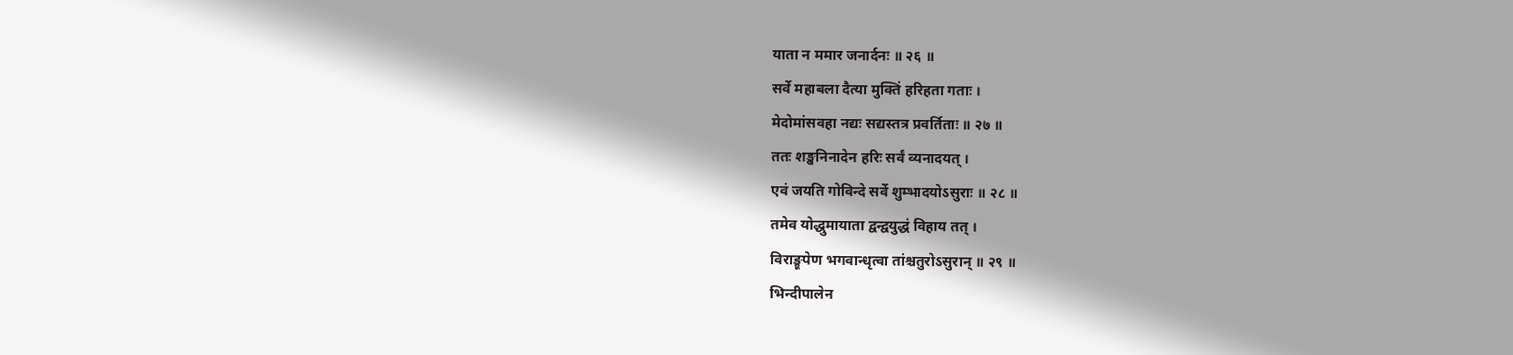याता न ममार जनार्दनः ॥ २६ ॥
सर्वे महाबला दैत्या मुक्तिं हरिहता गताः ।
मेदोमांसवहा नद्यः सद्यस्तत्र प्रवर्तिताः ॥ २७ ॥
ततः शङ्खनिनादेन हरिः सर्वं व्यनादयत् ।
एवं जयति गोविन्दे सर्वे शुम्भादयोऽसुराः ॥ २८ ॥
तमेव योद्धुमायाता द्वन्द्वयुद्धं विहाय तत् ।
विराङ्रूपेण भगवान्धृत्वा तांश्चतुरोऽसुरान् ॥ २९ ॥
भिन्दीपालेन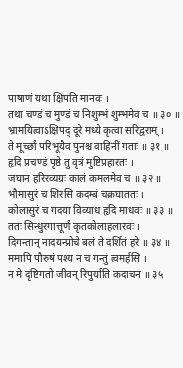पाषाणं यथा क्षिपति मानवः ।
तथा चण्डं च मुण्डं च निशुम्भं शुम्भमेव च ॥ ३० ॥
भ्रामयित्वाऽक्षिपद् दूरे मध्ये कृत्वा सरिद्वराम् ।
ते मूर्च्छां परिभूयैव पुनश्च वाहिनीं गताः ॥ ३१ ॥
हृदि प्रचण्डं पृष्ठे तु वृत्रं मुष्टिप्रहारतः ।
जघान हरिरव्यग्रः कालं कमलमेव च ॥ ३२ ॥
भौमासुरं च शिरसि कदम्बं चक्रघाततः ।
कोलासुरं च गदया विव्याध हृदि माधवः ॥ ३३ ॥
ततः सिन्धुरगात्तूर्णं कृतकोलाहलारवः ।
दिगन्तान् नादयन्प्रोचे बलं ते दर्शितं हरे ॥ ३४ ॥
ममापि पौरुषं पश्य न च गन्तुं त्वमर्हसि ।
न मे दृष्टिगतो जीवन् रिपुर्याति कदाचन ॥ ३५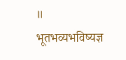॥
भूतभव्यभविष्यज्ञ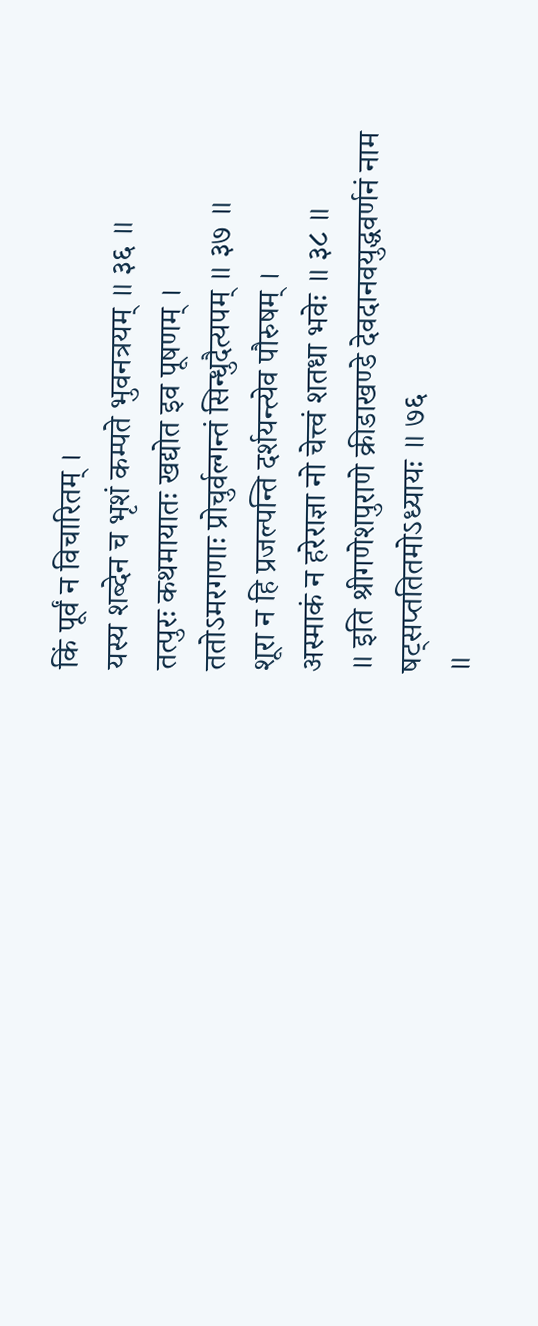किं पूर्वं न विचारितम् ।
यस्य शब्देन च भृशं कम्पते भुवनत्रयम् ॥ ३६ ॥
तत्पुरः कथमायातः खद्योत इव पूषणम् ।
ततोऽमरगणाः प्रोचुर्वल्गन्तं सिन्धुदैत्यपम् ॥ ३७ ॥
शूरा न हि प्रजल्पन्ति दर्शयन्त्येव पौरुषम् ।
अस्माकं न हरेराज्ञा नो चेत्त्वं शतधा भवेः ॥ ३८ ॥
॥ इति श्रीगणेशपुराणे क्रीडाखण्डे देवदानवयुद्धवर्णनं नाम षट्सप्ततितमोऽध्यायः ॥ ७६
॥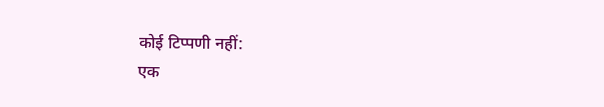कोई टिप्पणी नहीं:
एक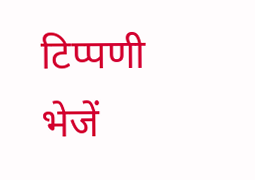टिप्पणी भेजें